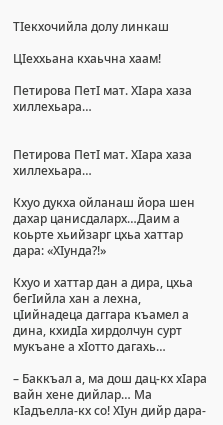ТIекхочийла долу линкаш

ЦIеххьана кхаьчна хаам!

Петирова ПетI мат. ХIара хаза хиллехьара…


Петирова ПетI мат. ХIара хаза хиллехьара…

Кхуо дукха ойланаш йора шен дахар цанисдаларх…Даим а коьрте хьийзарг цхьа хаттар дара: «ХIунда?!»

Кхуо и хаттар дан а дира, цхьа бегIийла хан а лехна, цIийнадеца даггара къамел а дина, кхидIа хирдолчун сурт мукъане а хIотто дагахь…

– Баккъал а, ма дош дац-кх хIара вайн хене дийлар… Ма кIадъелла-кх со! ХIун дийр дара-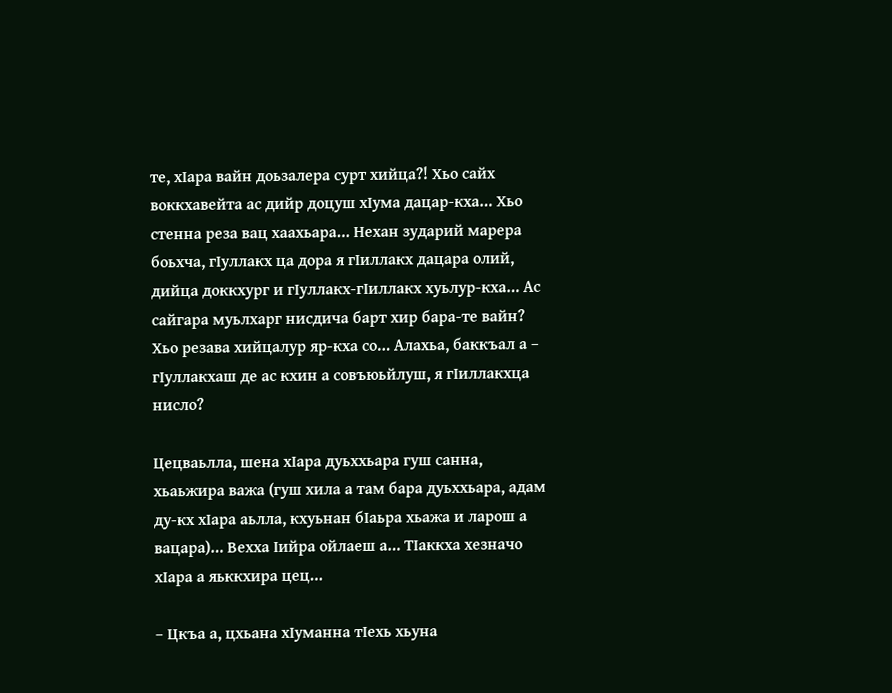те, хIара вайн доьзалера сурт хийца?! Хьо сайх воккхавейта ас дийр доцуш хIума дацар-кха… Хьо стенна реза вац хаахьара… Нехан зударий марера боьхча, гIуллакх ца дора я гIиллакх дацара олий, дийца доккхург и гIуллакх-гIиллакх хуьлур-кха… Ас сайгара муьлхарг нисдича барт хир бара-те вайн? Хьо резава хийцалур яр-кха со… Алахьа, баккъал а – гIуллакхаш де ас кхин а совъюьйлуш, я гIиллакхца нисло?

Цецваьлла, шена хIара дуьххьара гуш санна, хьаьжира важа (гуш хила а там бара дуьххьара, адам ду-кх хIара аьлла, кхуьнан бIаьра хьажа и ларош а вацара)… Вехха Iийра ойлаеш а… ТIаккха хезначо хIара а яьккхира цец…

– Цкъа а, цхьана хIуманна тIехь хьуна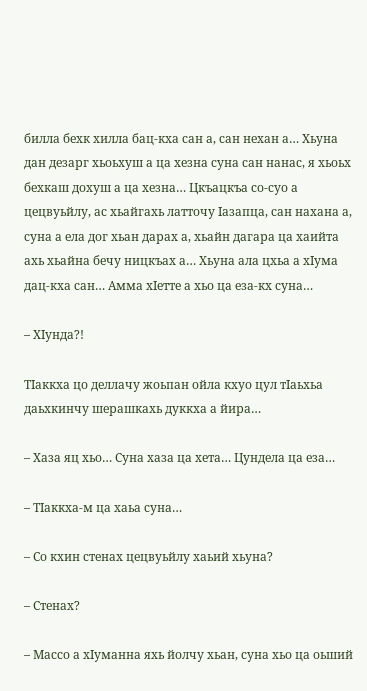билла бехк хилла бац-кха сан а, сан нехан а… Хьуна дан дезарг хьоьхуш а ца хезна суна сан нанас, я хьоьх бехкаш дохуш а ца хезна… Цкъацкъа со-суо а цецвуьйлу, ас хьайгахь латточу Iазапца, сан нахана а, суна а ела дог хьан дарах а, хьайн дагара ца хаийта ахь хьайна бечу ницкъах а… Хьуна ала цхьа а хIума дац-кха сан… Амма хIетте а хьо ца еза-кх суна…

– ХIунда?!

ТIаккха цо деллачу жоьпан ойла кхуо цул тIаьхьа даьхкинчу шерашкахь дуккха а йира…

– Хаза яц хьо… Суна хаза ца хета… Цундела ца еза…

– ТIаккха-м ца хаьа суна…

– Со кхин стенах цецвуьйлу хаьий хьуна?

– Стенах?

– Массо а хIуманна яхь йолчу хьан, суна хьо ца оьший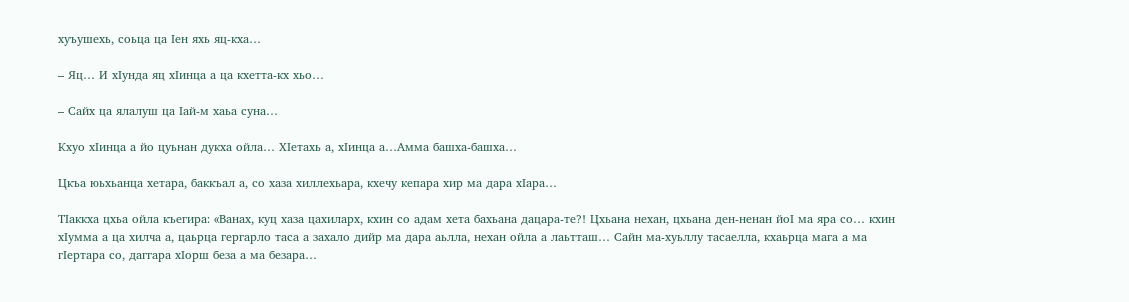хуъушехь, соьца ца Iен яхь яц-кха…

– Яц… И хIунда яц хIинца а ца кхетта-кх хьо…

– Сайх ца ялалуш ца Iай-м хаьа суна…

Кхуо хIинца а йо цуьнан дукха ойла… ХIетахь а, хIинца а…Амма башха-башха…

Цкъа юьхьанца хетара, баккъал а, со хаза хиллехьара, кхечу кепара хир ма дара хIара…

ТIаккха цхьа ойла къегира: «Ванах, куц хаза цахиларх, кхин со адам хета бахьана дацара-те?! Цхьана нехан, цхьана ден-ненан йоI ма яра со… кхин хIумма а ца хилча а, цаьрца гергарло таса а захало дийр ма дара аьлла, нехан ойла а лаьтташ… Сайн ма-хуьллу тасаелла, кхаьрца мага а ма гIертара со, даггара хIорш беза а ма безара…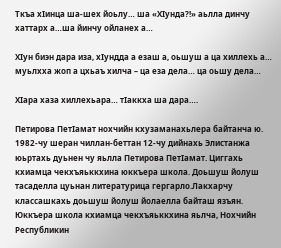Ткъа хIинца ша-шех йоьлу… ша «ХIунда?!» аьлла динчу хаттарх а…ша йинчу ойланех а…

ХIун биэн дара иза, хIундда а езаш а, оьшуш а ца хиллехь а… муьлхха жоп а цхьаъ хилча – ца еза дела… ца оьшу дела…

ХIара хаза хиллехьара… тIаккха ша дара….

Петирова ПетIамат нохчийн кхузаманахьлера байтанча ю. 1982-чу шеран чиллан-беттан 12-чу дийнахь Элистанжа юьртахь дуьнен чу яьлла Петирова ПетIамат. Циггахь кхиамца чекхъяьккхина юккъера школа. Доьшуш йолуш тасаделла цуьнан литературица гергарло.Лакхарчу классашкахь доьшуш йолуш йолаелла байташ язъян. Юккъера школа кхиамца чекхъяьккхина яьлча, Нохчийн Республикин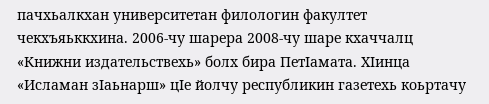пачхьалкхан университетан филологин факултет чекхъяьккхина. 2006-чу шарера 2008-чу шаре кхаччалц «Книжни издательствехь» болх бира ПетIамата. ХIинца «Исламан зIаьнарш» цIе йолчу республикин газетехь коьртачу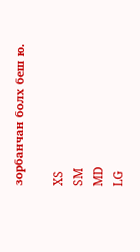зорбанчан болх беш ю.

XS
SM
MD
LG